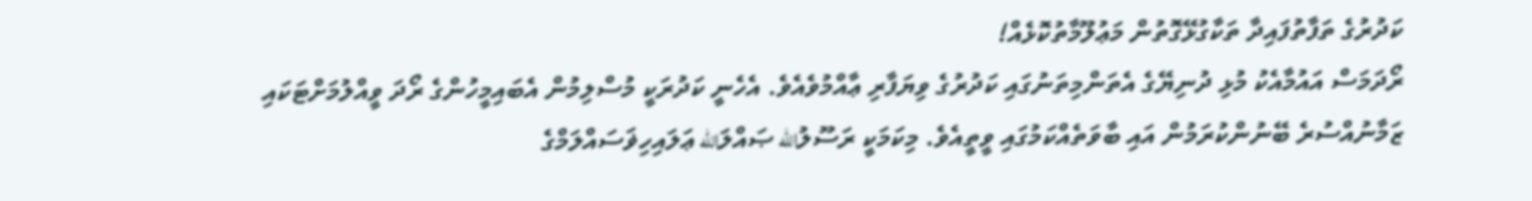ކަދުރުގެ ތަފާތުފައިދާ ތަކާގުޅޭގޮތުން މަޢުލޫމާތުކޮޅެއް!
ރޯދަމަސް އައުމާއެކު މުޅި ދުނިޔޭގެ އެތަންމިތަނުގައި ކަދުރުގެ ވިޔަފާރި ޢާއްމުވެއެވެ. އެހެނީ ކަދުރަކީ މުސްލިމުން އެބައިމީހުންގެ ރޯދަ ވީއްލުމަށްޓަކައި ޒަމާނުއްސުރެ ބޭނުންކުރަމުން އައި ބާވަތެއްކަމުގައި ވީތީއެވެ. މިކަމަކީ ރަސޫލުالله ޞައްލަالله ޢަލައިހިޥަސައްލަމްގެ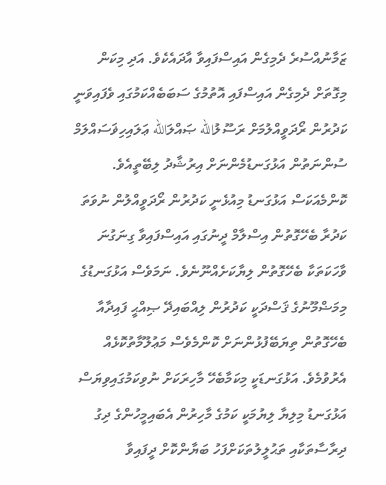ޒަމާނުއްސުރެ ދެމިގެން އައިސްފައިވާ އާދައެކެވެ. އަދި މިކަން މިގޮތަށް ދެމިގެން އައިސްފައި އޮތުމުގެ ސަބަބެއްކަމުގައި ވެފައިވަނީ ކަދުރުން ރޯދަވީއްލުމަށް ރަސޫލުالله ޞައްލަالله ޢަލައިހިޥަސައްލަމް ސުންނަތުން އަޅުގަނޑުމެންނަށް އިރުޝާދު ލިބޭތީއެވެ.
ކޮންމެއަކަސް އަޅުގަނޑު މިއުޅެނީ ކަދުރުން ރޯދަވީއްލުން ނުވަތަ ކަދުރާ ބެހޭގޮތުން އިސްލާމް ދީނުގައި އައިސްފައިވާ ގިނަގުނަ ވާހަކަތަކާ ބެހޭގޮތުން ލިޔާކަށެއްނޫނެވެ. ނަމަވެސް އަޅުގަނޑުގެ މިމަޟްމޫނުގެ ޤަސްދަކީ ކަދުރުން ލިއްބައިދޭ ޞިއްޙީ ފައިދާއާ ބެހޭގޮތުން ތިޔަބޭފުޅުންނަށް ކޮންމެވެސް މަޢުލޫމާތުކޮޅެއް އެރުވުމެވެ. އަޅުގަނޑަކީ މިކަމާބެހޭ މާހިރަކަށް ނުވިކަމުގައިވިޔަސް އަޅުގަނޑު މިލިޔާ ލިޔުމަކީ ކަމުގެ މާހިރުން އެބައިމީހުންގެ ދިގު ދިރާސާތަކާއި ތަޙުލީލުތަކަށްފަހު ބަޔާންކޮށް ދީފައިވާ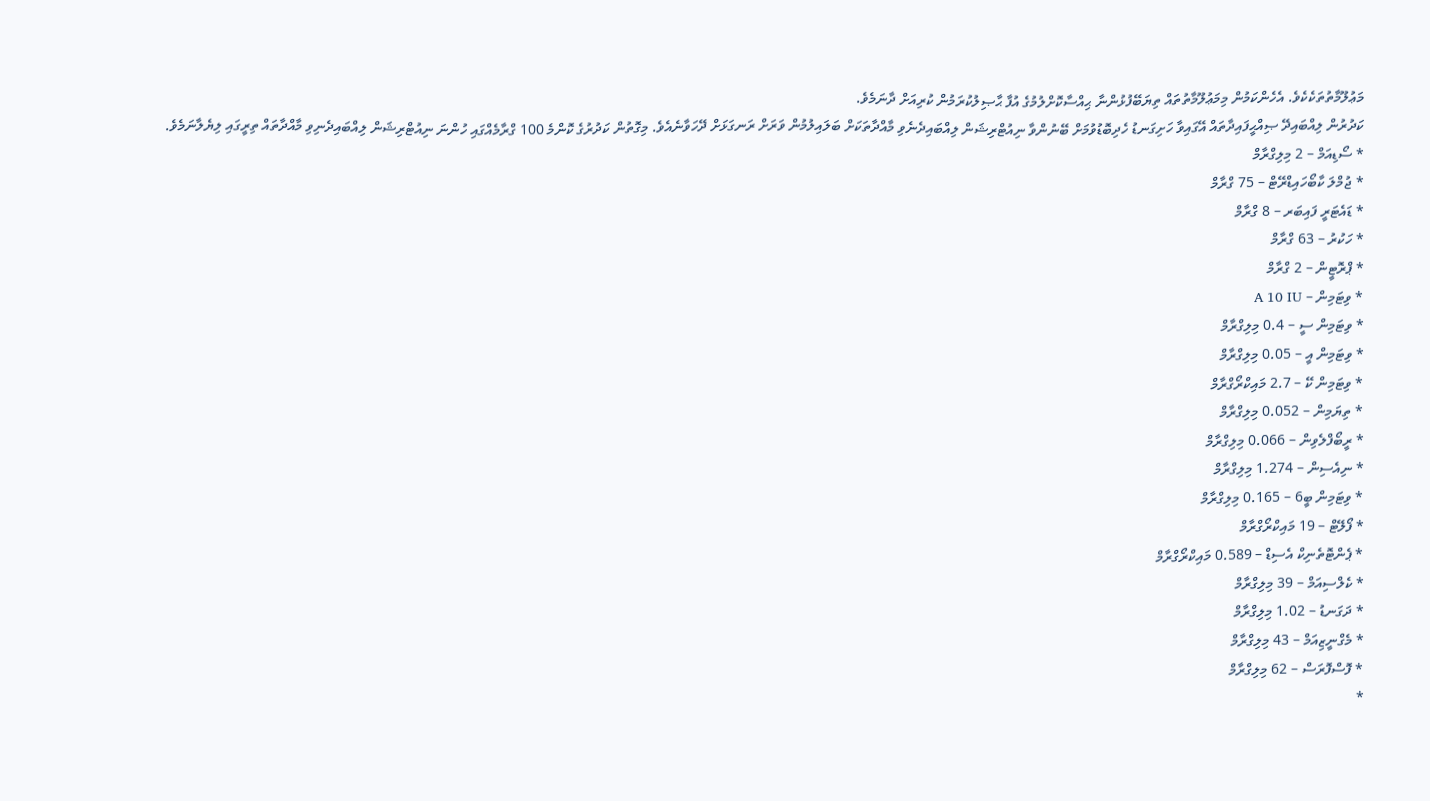މަޢުލޫމާތުތަކެކެވެ. އެހެންކަމުން މިމަޢުލޫމާތުތައް ތިޔަބޭފުޅުންނާ ޙިއްސާކޮށްލުމުގެ އުފާ ޙާޞިލުކުރަމުން ކުރިއަށް ދާނަމެވެ.
ކަދުރުން ލިއްބައިދޭ ޞިއްޙީފައިދާތައް އޭގައިވާ ހަށިގަނޑު ހެދިބޮޑުވުމަށް ބޭނުންވާ ނިއުޓްރިޝަން ލިއްބައިދެނެވި މާއްދާތަކަށް ބަލައިލުމުން ވަރަށް ރަނގަޅަށް ދޭހަވާނެއެވެ. މިގޮތުން ކަދުރުގެ ކޮންމެ 100 ގްރާމެއްގައި ހުންނަ ނިއުޓްރިޝަން ލިއްބައިދެނިވި މާއްދާތައް ތިރީގައި ލިޔެލާނަމެވެ.
* ސޯޑިއަމް – 2 މިލިގްރާމް
* ޖުމްލަ ކާބޯހައިޑްރޭޓް – 75 ގްރާމް
* ޑައެޓަރީ ފައިބަރ – 8 ގްރާމް
* ހަކުރު – 63 ގްރާމް
* ޕްރޮޓީން – 2 ގްރާމް
* ވިޓަމިން – A 10 IU
* ވިޓަމިން ސީ – 0.4 މިލިގްރާމް
* ވިޓަމިން އީ – 0.05 މިލިގްރާމް
* ވިޓަމިން ކޭ – 2.7 މައިކްރޯގްރާމް
* ތިޔަމިން – 0.052 މިލިގްރާމް
* ރީބޯފްލެވިން – 0.066 މިލިގްރާމް
* ނިއެސިން – 1.274 މިލިގްރާމް
* ވިޓަމިން ބީ6 – 0.165 މިލިގްރާމް
* ފޯލޭޓް – 19 މައިކްރޯގްރާމް
* ޕެންޓޮތެނިކް އެސިޑް – 0.589 މައިކްރޯގްރާމް
* ކެލްސިއަމް – 39 މިލިގްރާމް
* ދަގަނޑު – 1.02 މިލިގްރާމް
* މެގްނީޒިއަމް – 43 މިލިގްރާމް
* ފޮސްފޮރަސް – 62 މިލިގްރާމް
*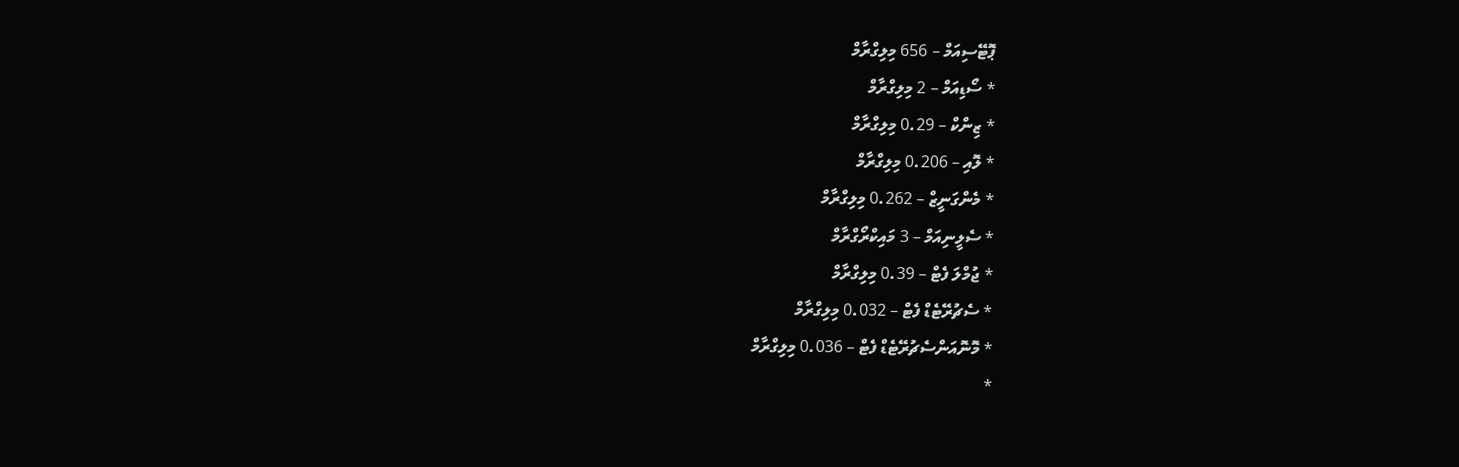ޕޮޓޭސިއަމް – 656 މިލިގްރާމް
* ސޯޑިއަމް – 2 މިލިގްރާމް
* ޒިންކް – 0.29 މިލިގްރާމް
* ލޮއި – 0.206 މިލިގްރާމް
* މެންގަނީޒް – 0.262 މިލިގްރާމް
* ސެލީނިއަމް – 3 މައިކްރޯގްރާމް
* ޖުމްލަ ފެޓް – 0.39 މިލިގްރާމް
* ސެޗުރޭޓެޑް ފެޓް – 0.032 މިލިގްރާމް
* މޮނޮއަންސެޗުރޭޓެޑް ފެޓް – 0.036 މިލިގްރާމް
*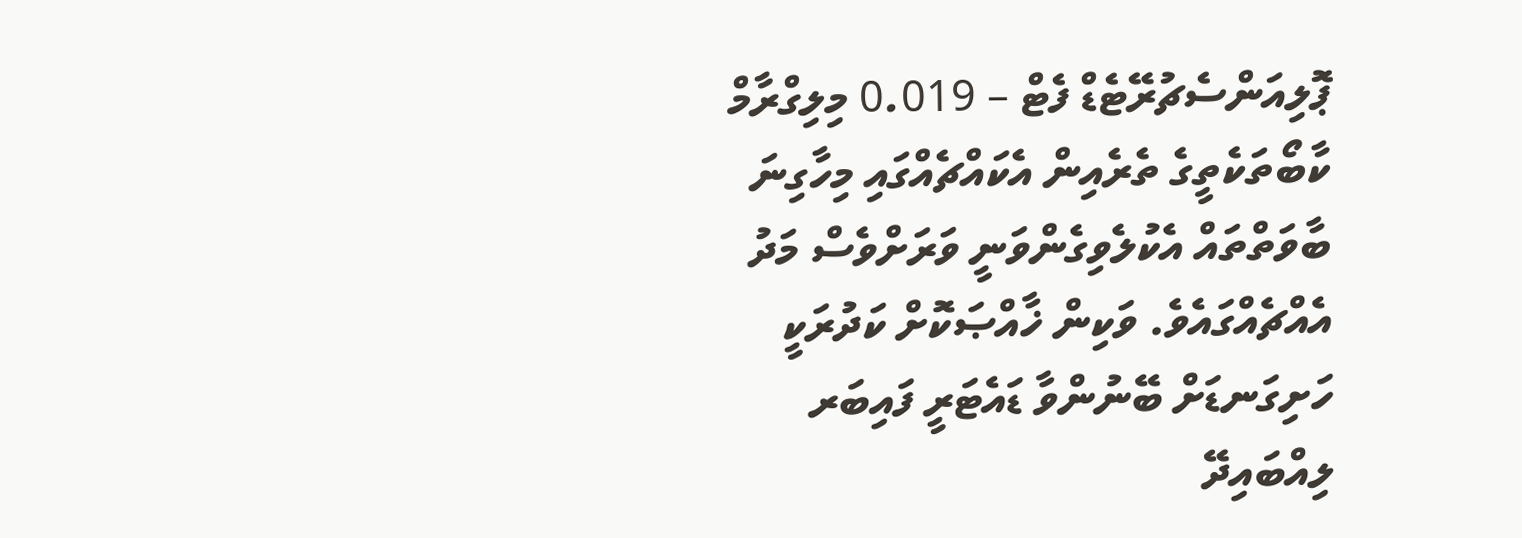ޕޮލިއަންސެޗުރޭޓެޑް ފެޓް – 0.019 މިލިގްރާމް
ކާބޯތަކެތީގެ ތެރެއިން އެކައްޗެއްގައި މިހާގިނަ ބާވަތްތައް އެކުލެވިގެންވަނީ ވަރަށްވެސް މަދު އެއްޗެއްގައެވެ. ވަކިން ޚާއްޞަކޮށް ކަދުރަކީ ހަށިގަނޑަށް ބޭނުންވާ ޑައެޓަރީ ފައިބަރ ލިއްބައިދޭ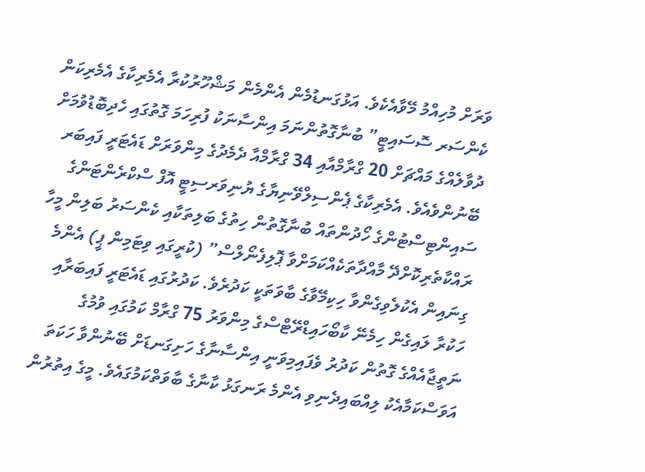ވަރަށް މުހިއްމު މޭވާއެކެވެ. އަޅުގަނޑުމެން އެންމެން މަޝްހޫރުކުރާ އެމެރިކާގެ އެމެރިކަން ކެންސަރ ސޮސައިޓީ” ބުނާގޮތުންނަމަ އިންސާނަކު ފުރިހަމަ ގޮތުގައި ހެދިބޮޑުވުމަށް ދުވާލެއްގެ މައްޗަށް 20 ގްރާމްއާއި 34 ގްރާމްއާ ދެމެދުގެ މިންވަރަށް ޑައެޓަރީ ފައިބަރ ބޭނުންވެއެވެ. އެމެރިކާގެ ޕެންސިލްވޭނިޔާގެ ޔުނިވަރސިޓީ އޮފް ސްކްރެންޓަންގެ ސައިންޓިސްޓުންގެ ހޯދުންތައް ބުނާގޮތުން ހިތުގެ ބަލިތަކާއި ކެންސަރު ބަލިން މީހާ ރައްކާތެރިކޮށްދޭ މާއްދާތަކެއްކަމަށްވާ ޕޮލިފެނޯލްސް” (ކުރީގައި ވިޓަމިން ޕީ) އެންމެ ގިނައިން އެކުލެވިގެންވާ ހިކިމޭވާގެ ބާވަތަކީ ކަދުރެވެ. ކަދުރުގައި ޑައެޓަރީ ފައިބަރާއި ހަކުރާ ލައިގެން ހިމެނޭ ކާބޯހައިޑްރޭޓްސްގެ މިންވަރު 75 ގްރާމް ކަމުގައި ވުމުގެ ނަތީޖާއެއްގެ ގޮތުން ކަދުރު ވެފައިމިވަނީ އިންސާނާގެ ހަށިގަނޑަށް ބޭނުންވާ ހަކަތަ އަވަސްކަމާއެކު ލިއްބައިދެނިވި އެންމެ ރަނގަޅު ކާނާގެ ބާވަތްކަމުގައެވެ. މީގެ އިތުރުން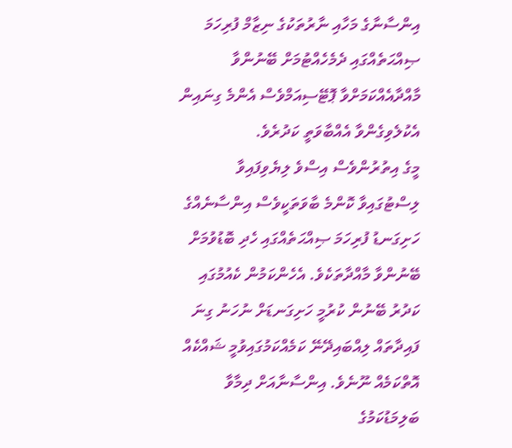އިންސާނާގެ މަހާއި ނާރުތަކުގެ ނިޒާމް ފުރިހަމަ ޞިއްޙަތެއްގައި ދެމެހެއްޓުމަށް ބޭނުންވާ މާއްދާއެއްކަމަށްވާ ޕޮޓޭސިއަމްވެސް އެންމެ ގިނައިން އެކުލެވިގެންވާ އެއްބާވަތީ ކަދުރެވެ.
މީގެ އިތުރުންވެސް އިސްވެ ލިޔެވިފައިވާ ލިސްޓުގައިވާ ކޮންމެ ބާވަތަކީވެސް އިންސާނެއްގެ ހަށިގަނޑު ފުރިހަމަ ޞިއްޙަތެއްގައި ހެދި ބޮޑުވުމަށް ބޭނުންވާ މާއްދާތަކެވެ. އެހެންކަމުން ކެއުމުގައި ކަދުރު ބޭނުން ކުރުމީ ހަށިގަނޑަށް ނުހަނު ގިނަ ފައިދާތައް ލިއްބައިދޭނޭ ކަމެއްކަމުގައިވުމީ ޝައްކެއް އޮތްކަމެއް ނޫނެވެ. އިންސާނާއަށް ދިމާވާ ބަލިމަޑުކަމުގެ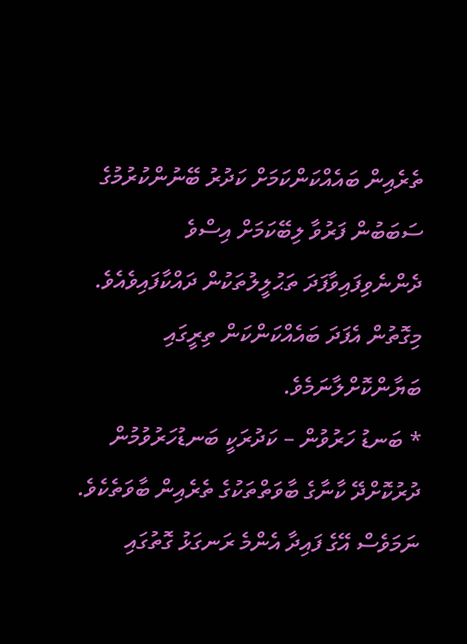ތެރެއިން ބައެއްކަންކަމަށް ކަދުރު ބޭނުންކުރުމުގެ ސަބަބުން ފަރުވާ ލިބޭކަމަށް އިސްވެ ދެންނެވިފައިވާފަދަ ތަޙުލީލުތަކުން ދައްކާފައިވެއެވެ. މިގޮތުން އެފަދަ ބައެއްކަންކަން ތިރީގައި ބަޔާންކޮށްލާނަމެވެ.
* ބަނޑު ހަރުވުން – ކަދުރަކީ ބަނޑުހަރުވުމުން ދުރުކޮށްދޭ ކާނާގެ ބާވަތްތަކުގެ ތެރެއިން ބާވަތެކެވެ. ނަމަވެސް އޭގެ ފައިދާ އެންމެ ރަނގަޅު ގޮތުގައި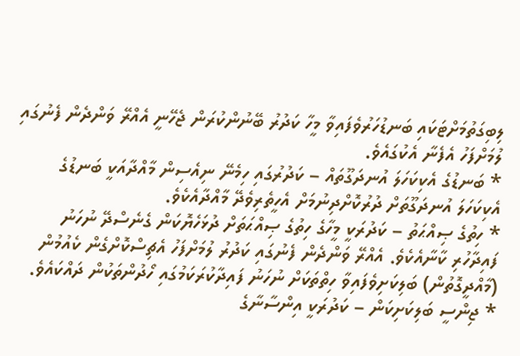ލިބިގަތުމަށްޓަކައި ބަނޑުހަރުވެފައިވާ މީހާ ކަދުރު ބޭނުންކުރަން ޖެހޭނީ އެއްރޭ ވަންދެން ފެނުގައި ލުމަށްފަހު އެފެނާ އެކުގައެވެ.
* ބަނޑުގެ އެކިކަހަލަ އުނދަގޫތައް – ކަދުރުގައި ހިމެނޭ ނިއެސިން މާއްދާއަކީ ބަނޑުގެ އެކިކަހަލަ އުނދަގޫތަށް ދުރުކޮށްދިނުމަށް އެހީތެރިވެދޭ މާއްދާއެކެވެ.
* ހިތުގެ ޞިއްޙަތު – ކަދުރަކީ މީހާގެ ހިތުގެ ޞިއްޙަތަށް ދުޅަހެޔޮކަން ގެނެސްދޭ ނުހަނު ފައިދާހުރި ކާނާއެކެވެ. އެއްރޭ ވަންދެން ފެނުގައި ކަދުރު ލުމަށްފަހު އެޗިސްކޮށްގެން ކެއުމުން (މާއްދީގޮތުން) ބަލިކަށިވެފައިވާ ހިތްތަކަށް ނުހަނު ފައިދާކުރަކަމުގައި ހޯދުންތަކުން ދައްކައެވެ.
* ޖިންސީ ބަލިކަށިކަން – ކަދުރަކީ އިންސާނާގެ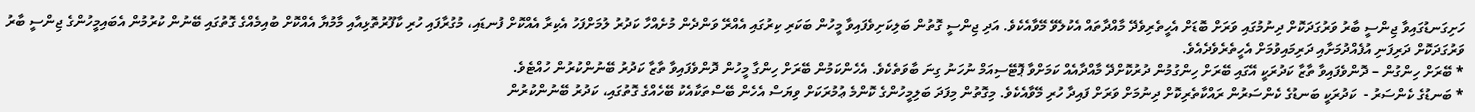ހަށިގަނޑުގައިވާ ޖިންސީ ބާރު ވަރުގަދަކޮށް ދިނުމުގައި ވަރަށް ބޮޑަށް އެހީތެރިވެދޭ މާއްދާތައް އެކުލެވޭ މޭވާއެކެވެ. އަދި ޖިންސީ ގޮތުން ބަލިކަށިވެފައިވާ މީހުން ބަކަރި ކިރުގައި އެއްރޭ ވަންދެން މުށެއްހާ ކަދުރު ލުމަށްފަހު އެކިރާ އެއްކޮށް ފުނޑައި، މުގުރާފައި ހުރި ކާފޫރުތޮޅިއާއި މާމުޔާ އެއްކޮށް ބުއިމެއްގެ ގޮތުގައި ބޭނުން ކުރުމުން އެބައިމީހުންގެ ޖިންސީ ބާރު ވަރުގަދަކޮށް ދަރިފަނި އުފެއްދުމަށާއި ދަރިމައިވުމަށް އެހީތެރެވެދެއެވެ.
* ބޭރަށް ހިންގުން – ދޮންވެފައިވާ ތާޒާ ކަދުރަކީ އޭގައި ބޭރަށް ހިންގުމުން ދުރުކޮށްދޭ މާއްދާއެއް ކަމަށްވާ ޕޮޓޭސިއަމް ނުހަނު ގިނަ ބާވަތެކެވެ. އެހެންކަމުން ބޭރަށް ހިންގާ މީހުން ދޮންވެފައިވާ ތާޒާ ކަދުރު ބޭނުންކުރުން ހުއްޓެވެ.
* ބަނޑުގެ ކެންސަރު -  ކަދުރަކީ ބަނޑުގެ ކެންސަރުން ރައްކާތެރިކޮށް ދިނުމަށް ވަރަށް ފައިދާ ހުރި މޭވާއެކެވެ. މިގޮތުން މިފަދަ ބަލިމީހުންގެ ކޮންމެ ޢުމުރަކަށް ވިޔަސް އެހެން ބޭސްތަކާއެކު ބޭހެއްގެ ގޮތުގައި، ކަދުރު ބޭނުންކުރުން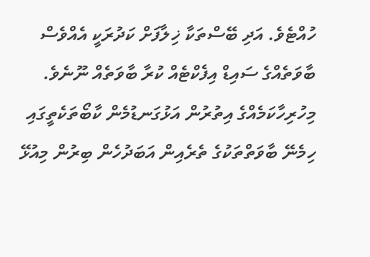ހުއްޓެވެ. އަދި ބޭސްތަކާ ޚިލާފަށް ކަދުރަކީ އެއްވެސް ބާވަތެއްގެ ސައިޑް އިފެކްޓެއް ކުރާ ބާވަތެއް ނޫނެވެ.
މިހުރިހާކަމެއްގެ އިތުރުން އަޅުގަނޑުމެން ކާބޯތަކެތީގައި ހިމެނޭ ބާވަތްތަކުގެ ތެރެއިން އަބަދުހެން ބިރުން މިއުޅޭ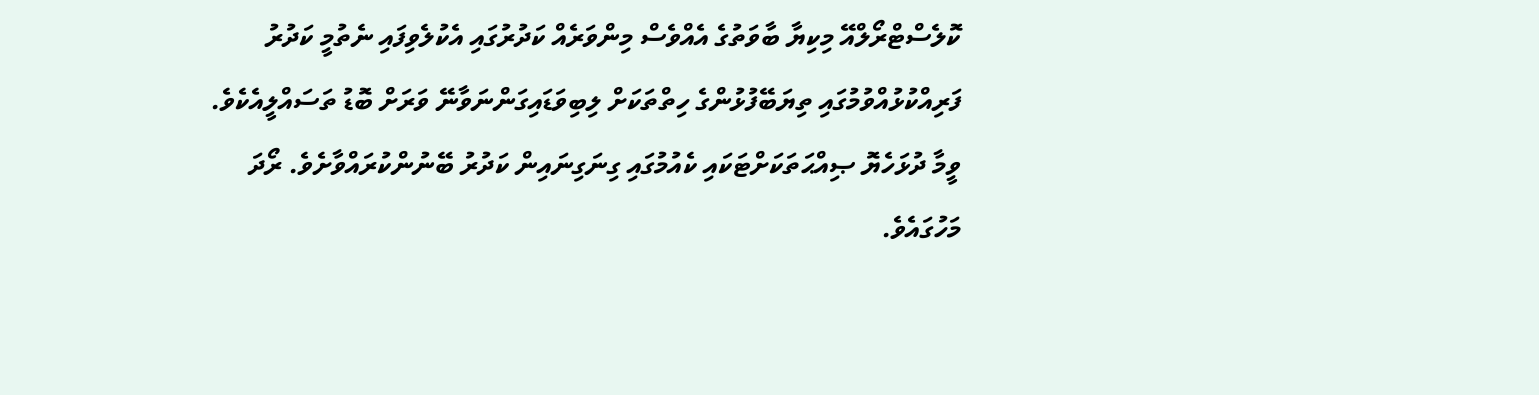ކޮލެސްޓްރޯލްއޭ މިކިޔާ ބާވަތުގެ އެއްވެސް މިންވަރެއް ކަދުރުގައި އެކުލެވިފައި ނެތުމީ ކަދުރު ފަރިއްކުޅުއްވުމުގައި ތިޔަބޭފުޅުންގެ ހިތްތަކަށް ލިބިވަޑައިގަންނަވާނޭ ވަރަށް ބޮޑު ތަސައްލީއެކެވެ. ވީމާ ދުޅަހެޔޮ ޞިއްޙަތަކަށްޓަކައި ކެއުމުގައި ގިނަގިނައިން ކަދުރު ބޭނުންކުރައްވާށެވެ. ރޯދަ މަހުގައެވެ.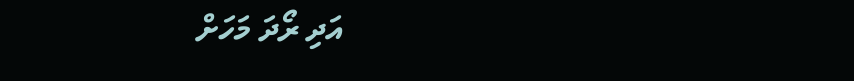އަދި ރޯދަ މަހަށް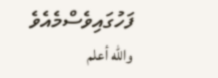ފަހުގައިވެސްމެއެވެ والله أعلم